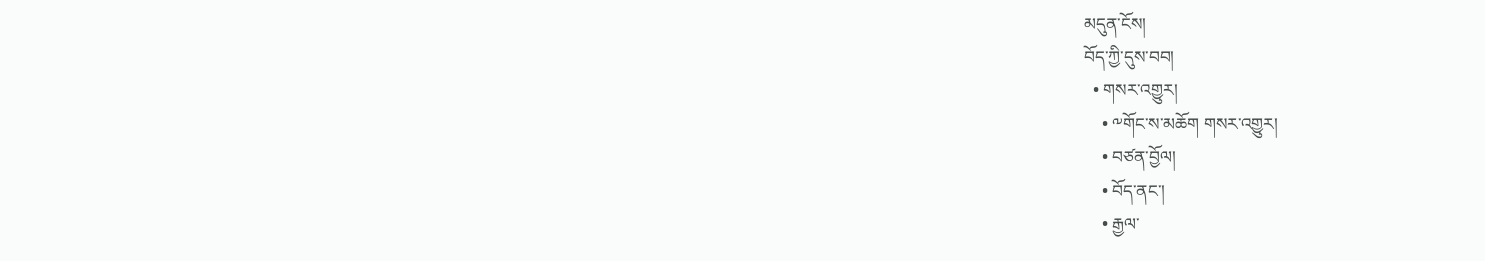མདུན་ངོས།
བོད་ཀྱི་དུས་བབ།
  • གསར་འགྱུར།
    • ༸གོང་ས་མཆོག གསར་འགྱུར།
    • བཙན་བྱོལ།
    • བོད་ནང་།
    • རྒྱལ་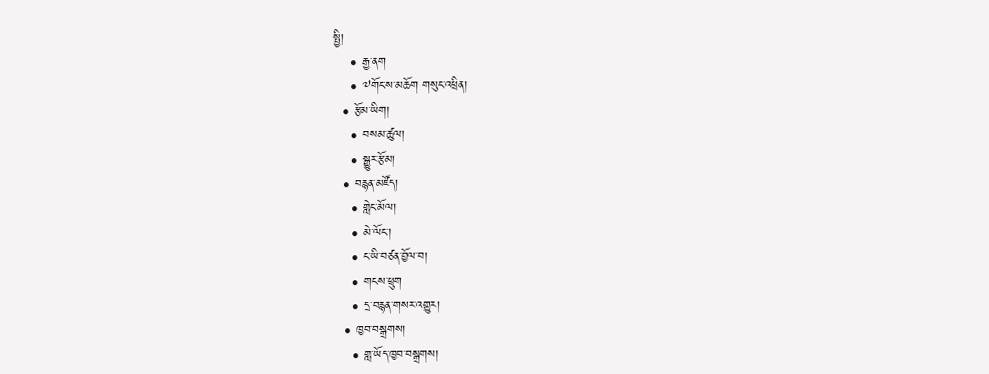སྤྱི།
    • རྒྱ་ནག
    • ༧གོང་ས་མཆོག གསུང་འཕྲིན།
  • རྩོམ་ཡིག།
    • བསམ་ཚུལ།
    • སྒྱུར་རྩོམ།
  • བརྙན་མཛོད།
    • གླེང་མོལ།
    • མེ་ལོང་།
    • ང་ཡི་བཙན་བྱོལ་བ།
    • གངས་ཕྲུག
    • དྲ་བརྙན་གསར་འགྱུར།
  • ཁྱབ་བསྒྲགས།
    • གླ་ཡོད་ཁྱབ་བསྒྲགས།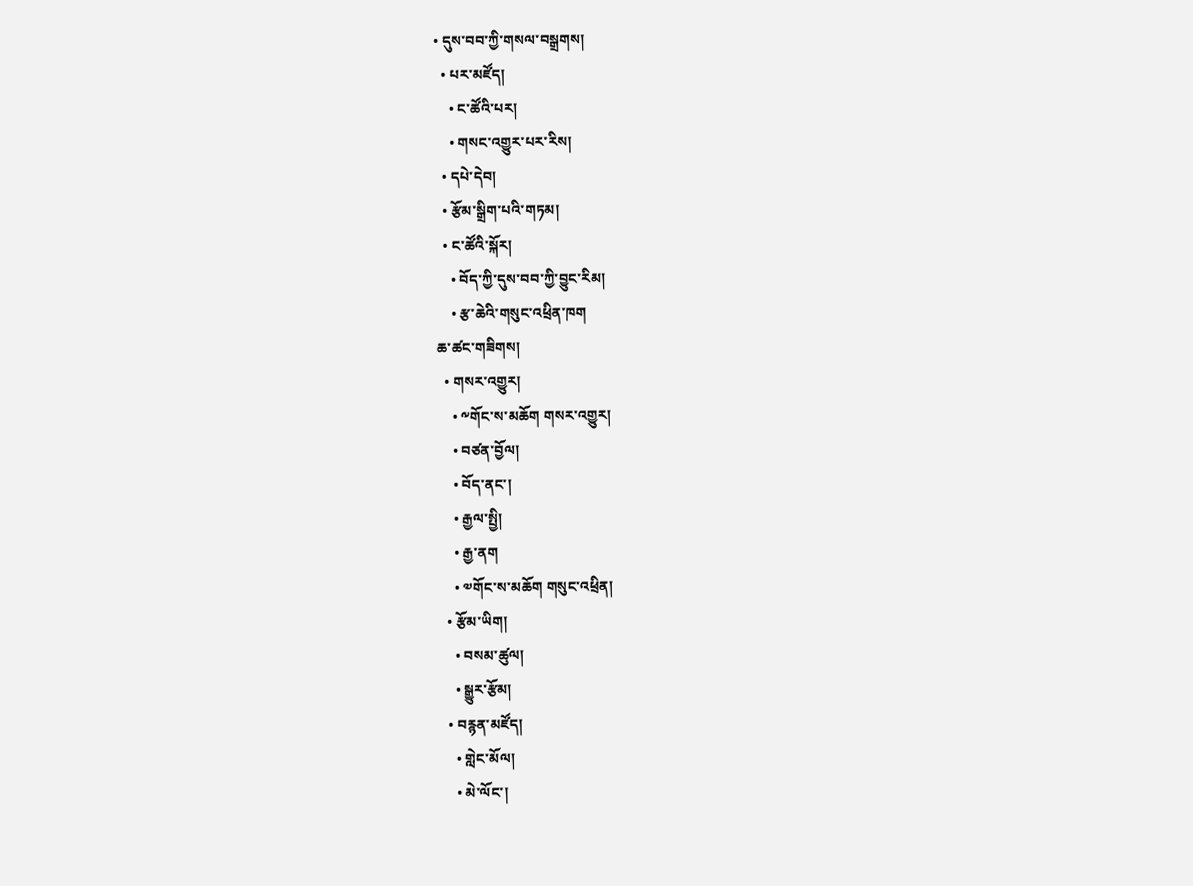• དུས་བབ་ཀྱི་གསལ་བསྒྲགས།
  • པར་མཛོད།
    • ང་ཚོའི་པར།
    • གསང་འགྱུར་པར་རིས།
  • དཔེ་དེབ།
  • རྩོམ་སྒྲིག་པའི་གཏམ།
  • ང་ཚོའི་སྐོར།
    • བོད་ཀྱི་དུས་བབ་ཀྱི་བྱུང་རིམ།
    • རྩ་ཆེའི་གསུང་འཕྲིན་ཁག
ཆ་ཚང་གཟིགས།
  • གསར་འགྱུར།
    • ༸གོང་ས་མཆོག གསར་འགྱུར།
    • བཙན་བྱོལ།
    • བོད་ནང་།
    • རྒྱལ་སྤྱི།
    • རྒྱ་ནག
    • ༧གོང་ས་མཆོག གསུང་འཕྲིན།
  • རྩོམ་ཡིག།
    • བསམ་ཚུལ།
    • སྒྱུར་རྩོམ།
  • བརྙན་མཛོད།
    • གླེང་མོལ།
    • མེ་ལོང་།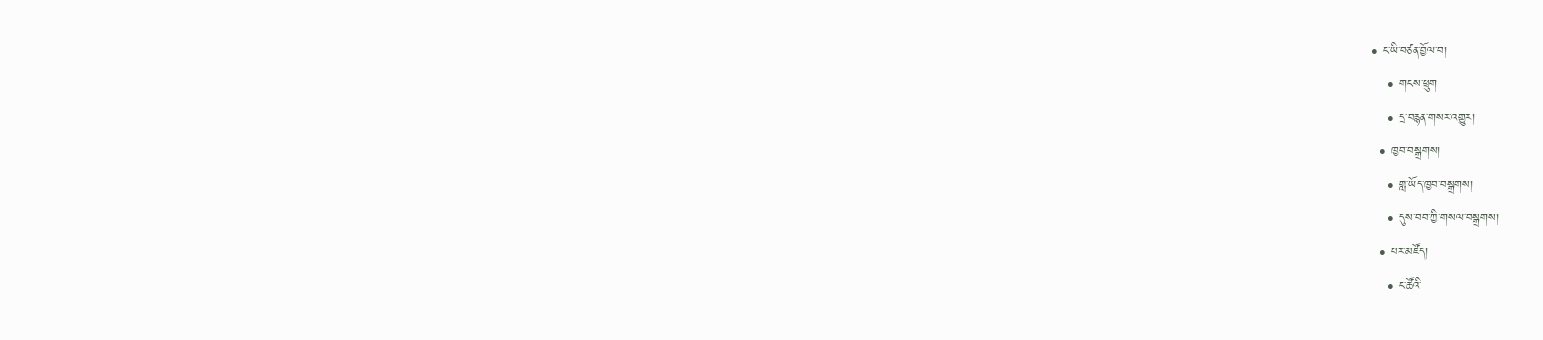• ང་ཡི་བཙན་བྱོལ་བ།
    • གངས་ཕྲུག
    • དྲ་བརྙན་གསར་འགྱུར།
  • ཁྱབ་བསྒྲགས།
    • གླ་ཡོད་ཁྱབ་བསྒྲགས།
    • དུས་བབ་ཀྱི་གསལ་བསྒྲགས།
  • པར་མཛོད།
    • ང་ཚོའི་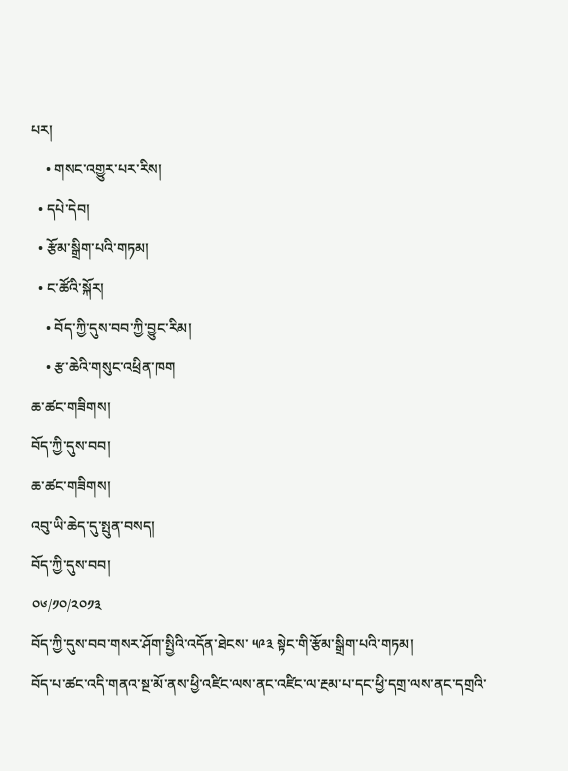པར།
    • གསང་འགྱུར་པར་རིས།
  • དཔེ་དེབ།
  • རྩོམ་སྒྲིག་པའི་གཏམ།
  • ང་ཚོའི་སྐོར།
    • བོད་ཀྱི་དུས་བབ་ཀྱི་བྱུང་རིམ།
    • རྩ་ཆེའི་གསུང་འཕྲིན་ཁག
ཆ་ཚང་གཟིགས།
བོད་ཀྱི་དུས་བབ།
ཆ་ཚང་གཟིགས།
འབུ་ཡི་ཆེད་དུ་སྤུན་བསད།
བོད་ཀྱི་དུས་བབ།
༠༦/༡༠/༢༠༡༣
བོད་ཀྱི་དུས་བབ་གསར་ཤོག་སྤྱིའི་འདོན་ཐེངས་ ༥༩༣ སྟེང་གི་རྩོམ་སྒྲིག་པའི་གཏམ།
བོད་པ་ཚང་འདི་གནའ་སྔ་མོ་ནས་ཕྱི་འཛིང་ལས་ནང་འཛིང་ལ་རྔམ་པ་དང་ཕྱི་དགྲ་ལས་ནང་དགྲའི་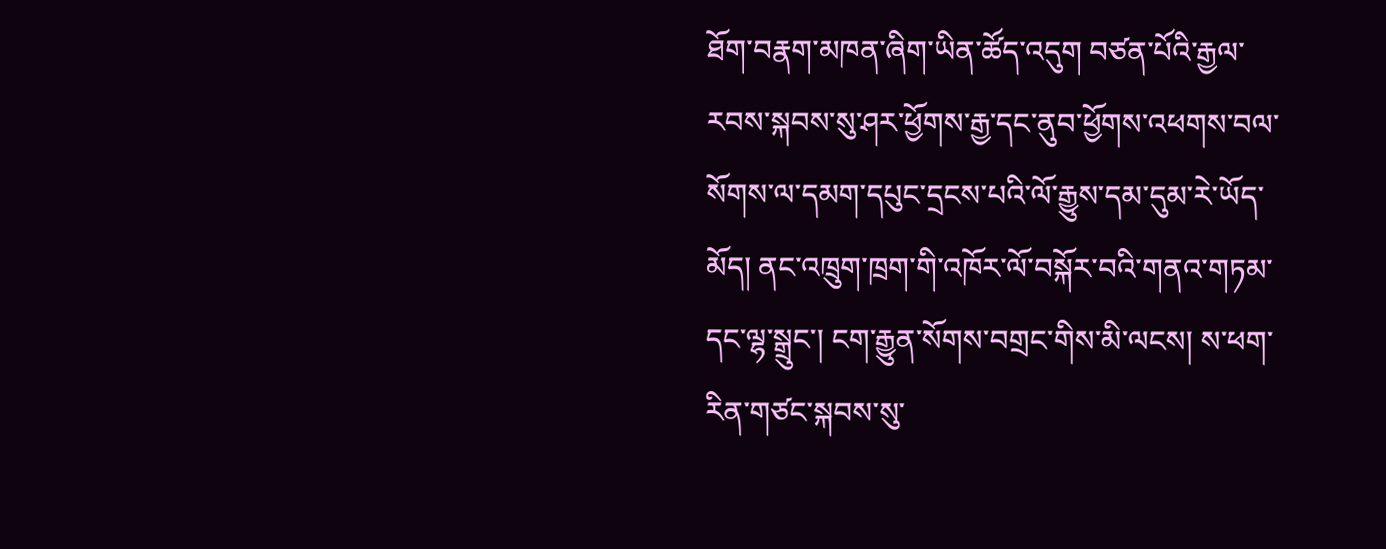ཐོག་བརྣག་མཁན་ཞིག་ཡིན་ཚོད་འདུག བཙན་པོའི་རྒྱལ་རབས་སྐབས་སུ་ཤར་ཕྱོགས་རྒྱ་དང་ནུབ་ཕྱོགས་འཕགས་བལ་སོགས་ལ་དམག་དཔུང་དྲངས་པའི་ལོ་རྒྱུས་དམ་དུམ་རེ་ཡོད་མོད། ནང་འཁྲུག་ཁྲག་གི་འཁོར་ལོ་བསྐོར་བའི་གནའ་གཏམ་དང་ལྷ་སྒྲུང་། ངག་རྒྱུན་སོགས་བགྲང་གིས་མི་ལངས། ས་ཕག་རིན་གཙང་སྐབས་སུ་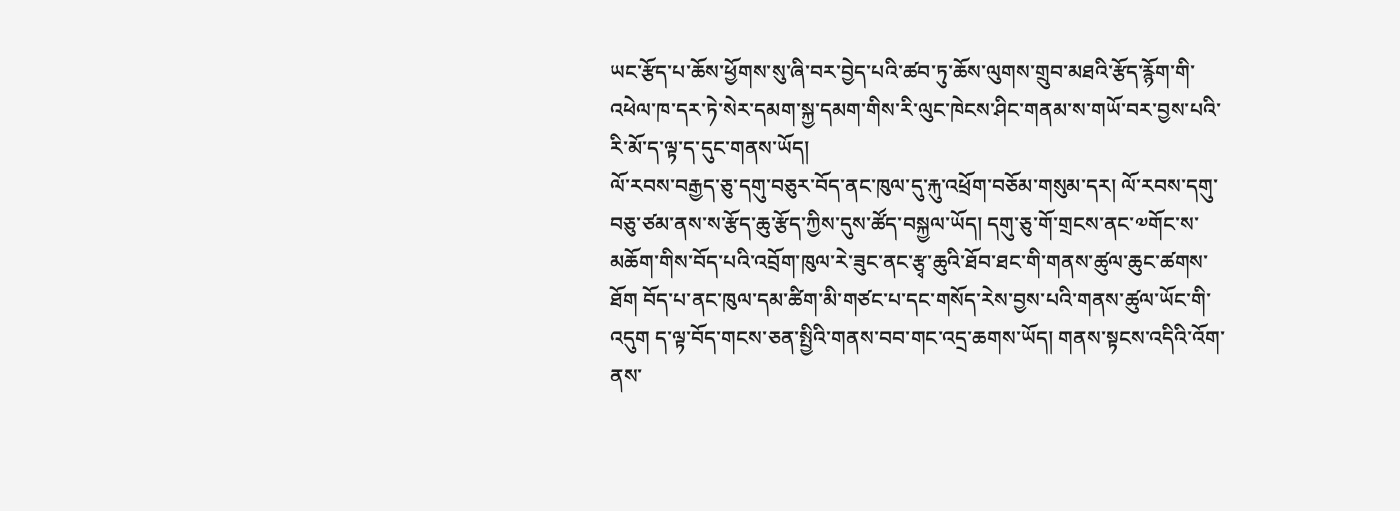ཡང་རྩོད་པ་ཆོས་ཕྱོགས་སུ་ཞི་བར་བྱེད་པའི་ཚབ་ཏུ་ཆོས་ལུགས་གྲུབ་མཐའི་རྩོད་རྙོག་གི་འཕེལ་ཁ་དར་ཏེ་སེར་དམག་སྐྱ་དམག་གིས་རི་ལུང་ཁེངས་ཤིང་གནམ་ས་གཡོ་བར་བྱས་པའི་རི་མོ་ད་ལྟ་ད་དུང་གནས་ཡོད།
ལོ་རབས་བརྒྱད་ཅུ་དགུ་བཅུར་བོད་ནང་ཁུལ་དུ་རྐུ་འཕྲོག་བཅོམ་གསུམ་དར། ལོ་རབས་དགུ་བཅུ་ཙམ་ནས་ས་རྩོད་ཆུ་རྩོད་ཀྱིས་དུས་ཚོད་བསྐྱལ་ཡོད། དགུ་ཅུ་གོ་གྲངས་ནང་༧གོང་ས་མཆོག་གིས་བོད་པའི་འབྲོག་ཁུལ་རེ་ཟུང་ནང་རྩྭ་ཆུའི་ཐོབ་ཐང་གི་གནས་ཚུལ་ཆུང་ཚགས་ཐོག བོད་པ་ནང་ཁུལ་དམ་ཚིག་མི་གཙང་པ་དང་གསོད་རེས་བྱས་པའི་གནས་ཚུལ་ཡོང་གི་འདུག ད་ལྟ་བོད་གངས་ཅན་སྤྱིའི་གནས་བབ་གང་འདྲ་ཆགས་ཡོད། གནས་སྟངས་འདིའི་འོག་ནས་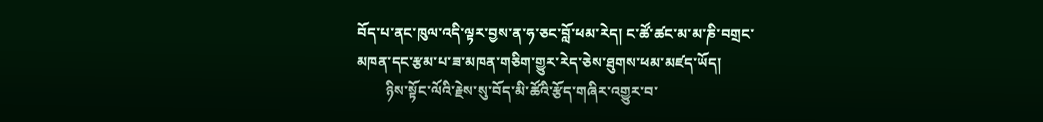བོད་པ་ནང་ཁུལ་འདི་ལྟར་བྱས་ན་ཧ་ཅང་བློ་ཕམ་རེད། ང་ཚོ་ཚང་མ་མ་ཎི་བགྲང་མཁན་དང་རྩམ་པ་ཟ་མཁན་གཅིག་གྱུར་རེད་ཅེས་ཐུགས་ཕམ་མཛད་ཡོད།
        ཉིས་སྟོང་ལོའི་རྗེས་སུ་བོད་མི་ཚོའི་རྩོད་གཞིར་འགྱུར་བ་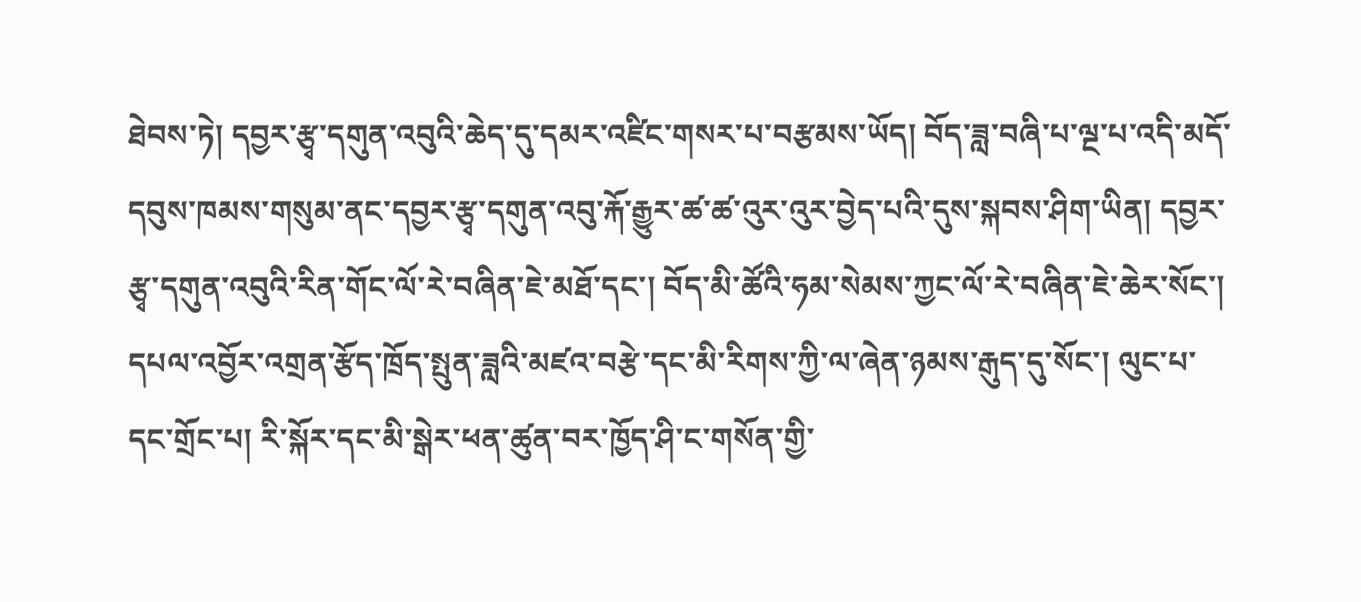ཐེབས་ཏེ། དབྱར་རྩྭ་དགུན་འབུའི་ཆེད་དུ་དམར་འཛིང་གསར་པ་བརྩམས་ཡོད། བོད་ཟླ་བཞི་པ་ལྔ་པ་འདི་མདོ་དབུས་ཁམས་གསུམ་ནང་དབྱར་རྩྭ་དགུན་འབུ་རྐོ་རྒྱུར་ཚ་ཚ་འུར་འུར་བྱེད་པའི་དུས་སྐབས་ཤིག་ཡིན། དབྱར་རྩྭ་དགུན་འབུའི་རིན་གོང་ལོ་རེ་བཞིན་ཇེ་མཐོ་དང་། བོད་མི་ཚོའི་ཧམ་སེམས་ཀྱང་ལོ་རེ་བཞིན་ཇེ་ཆེར་སོང་། དཔལ་འབྱོར་འགྲན་རྩོད་ཁྲོད་སྤུན་ཟླའི་མཛའ་བརྩེ་དང་མི་རིགས་ཀྱི་ལ་ཞེན་ཉམས་རྒུད་དུ་སོང་། ལུང་པ་དང་གྲོང་པ། རི་སྐོར་དང་མི་སྒེར་ཕན་ཚུན་བར་ཁྱོད་ཤི་ང་གསོན་གྱི་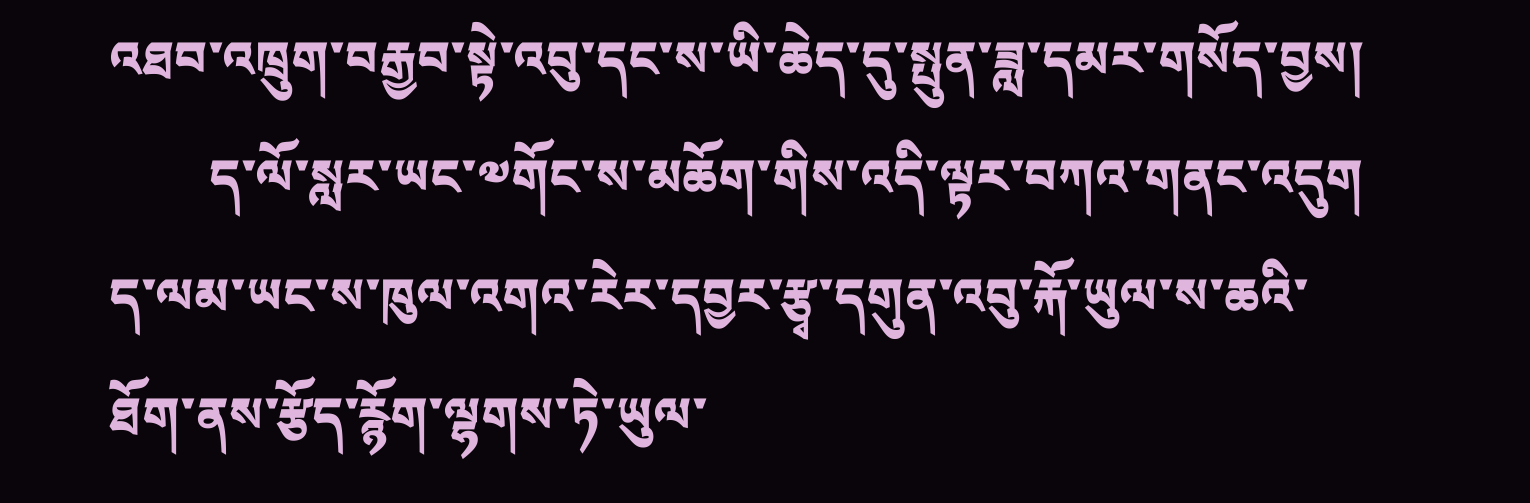འཐབ་འཁྲུག་བརྒྱབ་སྟེ་འབུ་དང་ས་ཡི་ཆེད་དུ་སྤུན་ཟླ་དམར་གསོད་བྱས།
        ད་ལོ་སླར་ཡང་༧གོང་ས་མཆོག་གིས་འདི་ལྟར་བཀའ་གནང་འདུག ད་ལམ་ཡང་ས་ཁུལ་འགའ་རེར་དབྱར་རྩྭ་དགུན་འབུ་རྐོ་ཡུལ་ས་ཆའི་ཐོག་ནས་རྩོད་རྙོག་ལྷགས་ཏེ་ཡུལ་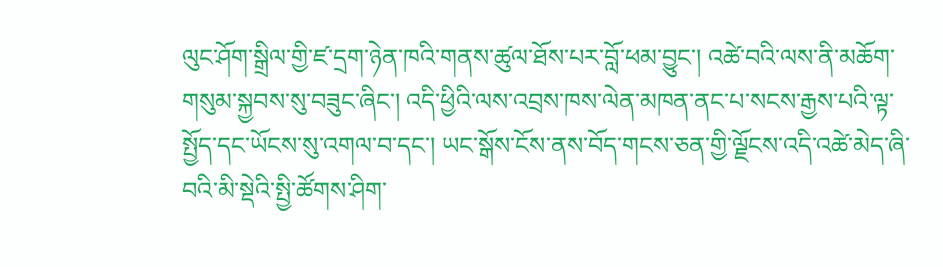ལུང་ཤོག་སྒྲིལ་གྱི་ཛ་དྲག་ཉེན་ཁའི་གནས་ཚུལ་ཐོས་པར་བློ་ཕམ་བྱུང་། འཚེ་བའི་ལས་ནི་མཆོག་གསུམ་སྐྱབས་སུ་བཟུང་ཞིང་། འདི་ཕྱིའི་ལས་འབྲས་ཁས་ལེན་མཁན་ནང་པ་སངས་རྒྱས་པའི་ལྟ་སྤྱོད་དང་ཡོངས་སུ་འགལ་བ་དང་། ཡང་སྒོས་ངོས་ནས་བོད་གངས་ཅན་གྱི་ལྗོངས་འདི་འཚེ་མེད་ཞི་བའི་མི་སྡེའི་སྤྱི་ཚོགས་ཤིག་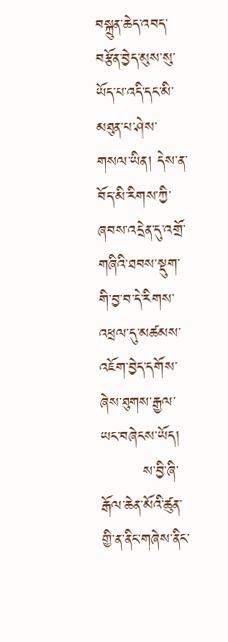བསྐྲུན་ཆེད་འབད་བརྩོན་བྱེད་མུས་སུ་ཡོད་པ་འདི་དང་མི་མཐུན་པ་ཤེས་གསལ་ཡིན། དེས་ན་བོད་མི་རིགས་ཀྱི་ཞབས་འདྲེན་དུ་འགྲོ་གཞིའི་ཐབས་སྡུག་གི་བྱ་བ་དེ་རིགས་འཕྲལ་དུ་མཚམས་འཇོག་བྱེད་དགོས་ཞེས་ཐུགས་རྒྱལ་ཡང་བཞེངས་ཡོད།
        ས་བྱི་ཞི་རྒོལ་ཆེན་མོའི་ཚུན་གྱི་ན་ནིང་གཞེས་ནིང་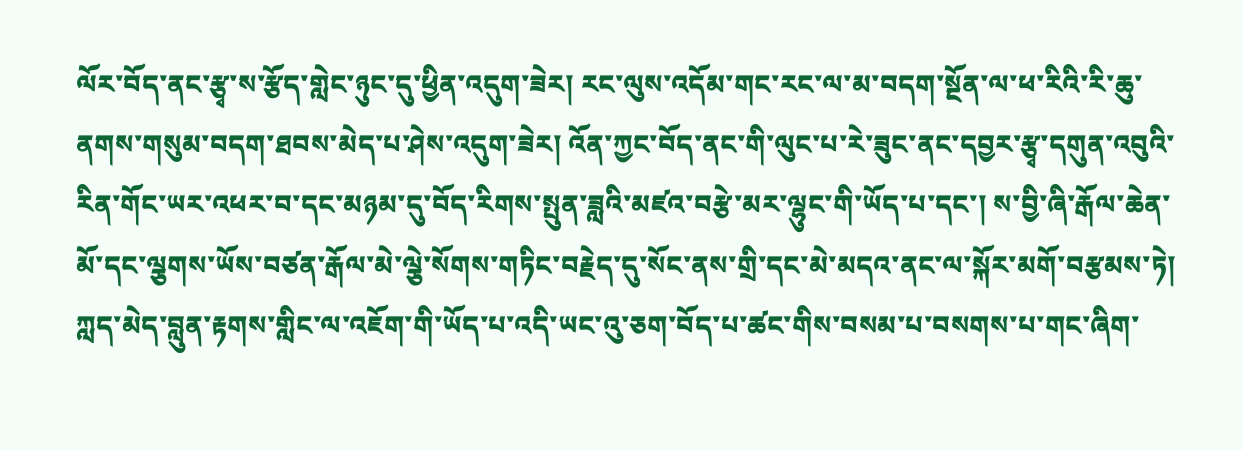ལོར་བོད་ནང་རྩྭ་ས་རྩོད་གླེང་ཉུང་དུ་ཕྱིན་འདུག་ཟེར། རང་ལུས་འདོམ་གང་རང་ལ་མ་བདག་སྔོན་ལ་ཕ་རིའི་རི་ཆུ་ནགས་གསུམ་བདག་ཐབས་མེད་པ་ཤེས་འདུག་ཟེར། འོན་ཀྱང་བོད་ནང་གི་ལུང་པ་རེ་ཟུང་ནང་དབྱར་རྩྭ་དགུན་འབུའི་རིན་གོང་ཡར་འཕར་བ་དང་མཉམ་དུ་བོད་རིགས་སྤུན་ཟླའི་མཛའ་བརྩེ་མར་ལྷུང་གི་ཡོད་པ་དང་། ས་བྱི་ཞི་རྒོལ་ཆེན་མོ་དང་ལྕགས་ཡོས་བཙན་རྒོལ་མེ་ལྕེ་སོགས་གཏིང་བརྗེད་དུ་སོང་ནས་གྲི་དང་མེ་མདའ་ནང་ལ་སྐོར་མགོ་བརྩམས་ཏེ། ཀླད་མེད་བླུན་རྟགས་གླིང་ལ་འཇོག་གི་ཡོད་པ་འདི་ཡང་འུ་ཅག་བོད་པ་ཚང་གིས་བསམ་པ་བསགས་པ་གང་ཞིག་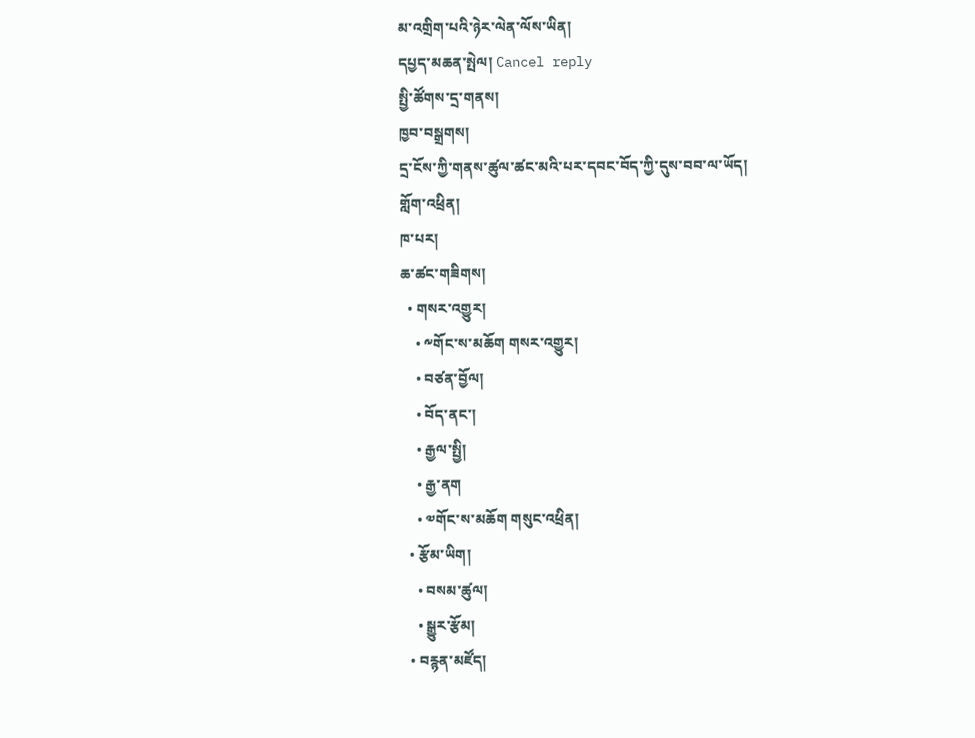མ་འགྲིག་པའི་ཉེར་ལེན་ལོས་ཡིན།
དཔྱད་མཆན་སྤེལ། Cancel reply
སྤྱི་ཚོགས་དྲ་གནས།
ཁྱབ་བསྒྲགས།
དྲ་ངོས་ཀྱི་གནས་ཚུལ་ཚང་མའི་པར་དབང་བོད་ཀྱི་དུས་བབ་ལ་ཡོད།
གློག་འཕྲིན།
ཁ་པར།
ཆ་ཚང་གཟིགས།
  • གསར་འགྱུར།
    • ༸གོང་ས་མཆོག གསར་འགྱུར།
    • བཙན་བྱོལ།
    • བོད་ནང་།
    • རྒྱལ་སྤྱི།
    • རྒྱ་ནག
    • ༧གོང་ས་མཆོག གསུང་འཕྲིན།
  • རྩོམ་ཡིག།
    • བསམ་ཚུལ།
    • སྒྱུར་རྩོམ།
  • བརྙན་མཛོད།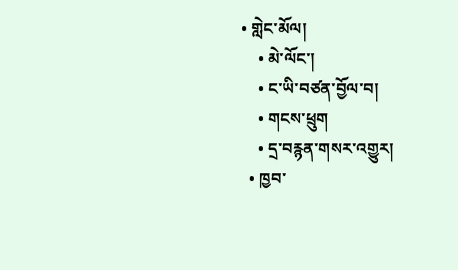• གླེང་མོལ།
    • མེ་ལོང་།
    • ང་ཡི་བཙན་བྱོལ་བ།
    • གངས་ཕྲུག
    • དྲ་བརྙན་གསར་འགྱུར།
  • ཁྱབ་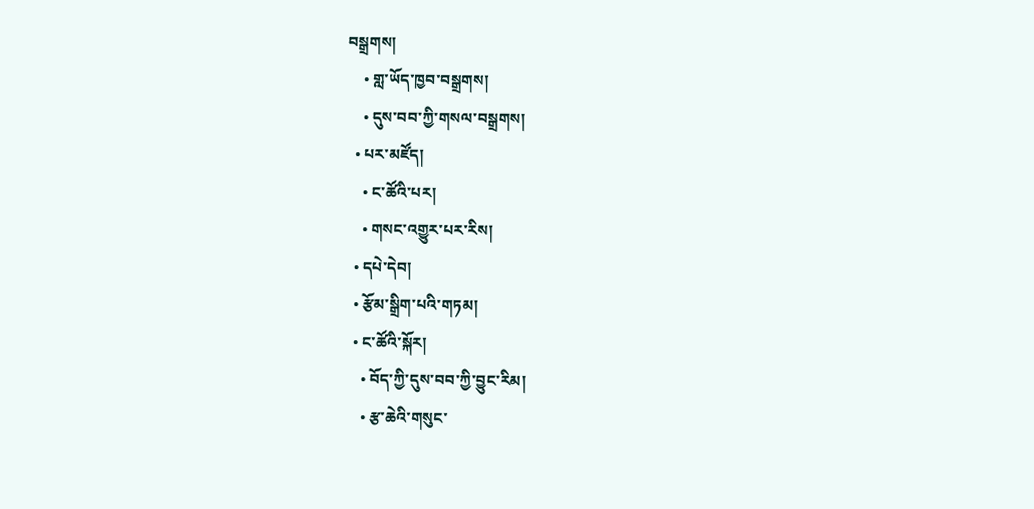བསྒྲགས།
    • གླ་ཡོད་ཁྱབ་བསྒྲགས།
    • དུས་བབ་ཀྱི་གསལ་བསྒྲགས།
  • པར་མཛོད།
    • ང་ཚོའི་པར།
    • གསང་འགྱུར་པར་རིས།
  • དཔེ་དེབ།
  • རྩོམ་སྒྲིག་པའི་གཏམ།
  • ང་ཚོའི་སྐོར།
    • བོད་ཀྱི་དུས་བབ་ཀྱི་བྱུང་རིམ།
    • རྩ་ཆེའི་གསུང་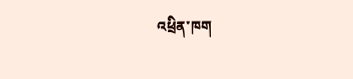འཕྲིན་ཁག